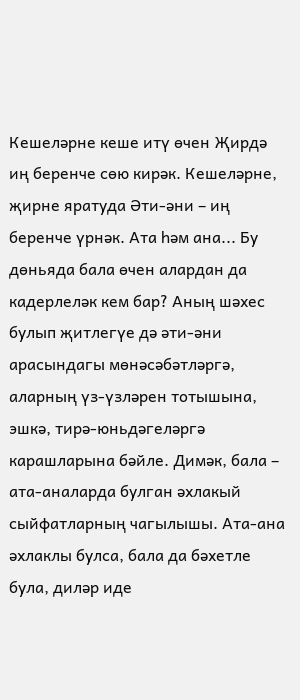Кешеләрне кеше итү өчен Җирдә иң беренче сөю кирәк. Кешеләрне, җирне яратуда Әти-әни – иң беренче үрнәк. Ата һәм ана... Бу дөньяда бала өчен алардан да кадерлеләк кем бар? Аның шәхес булып җитлегүе дә әти-әни арасындагы мөнәсәбәтләргә, аларның үз-үзләрен тотышына, эшкә, тирә-юньдәгеләргә карашларына бәйле. Димәк, бала – ата-аналарда булган әхлакый сыйфатларның чагылышы. Ата-ана әхлаклы булса, бала да бәхетле була, диләр иде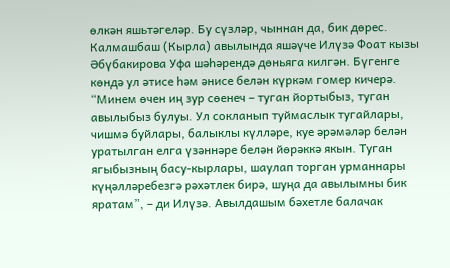өлкән яшьтәгеләр. Бу сүзләр, чыннан да, бик дөрес. Калмашбаш (Кырла) авылында яшәүче Илүзә Фоат кызы Әбүбакирова Уфа шәһәрендә дөньяга килгән. Бүгенге көндә ул әтисе һәм әнисе белән күркәм гомер кичерә. “Минем өчен иң зур сөенеч – туган йортыбыз, туган авылыбыз булуы. Ул сокланып туймаслык тугайлары, чишмә буйлары, балыклы күлләре, куе әрәмәләр белән уратылган елга үзәннәре белән йөрәккә якын. Туган ягыбызның басу-кырлары, шаулап торган урманнары күңәлләребезгә рәхәтлек бирә, шуңа да авылымны бик яратам”, – ди Илүзә. Авылдашым бәхетле балачак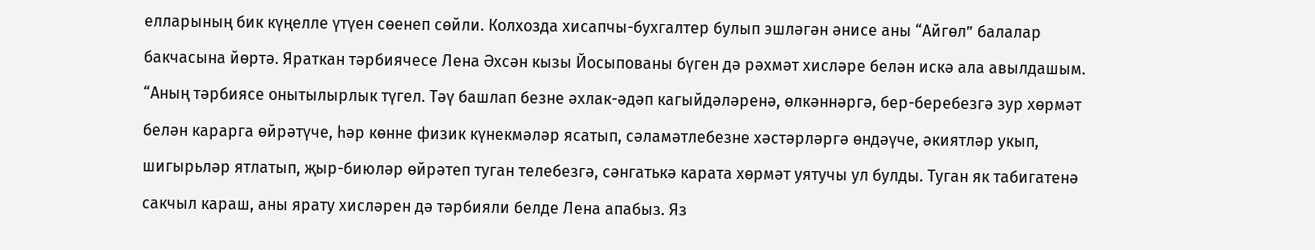елларының бик күңелле үтүен сөенеп сөйли. Колхозда хисапчы-бухгалтер булып эшләгән әнисе аны “Айгөл” балалар бакчасына йөртә. Яраткан тәрбиячесе Лена Әхсән кызы Йосыпованы бүген дә рәхмәт хисләре белән искә ала авылдашым. “Аның тәрбиясе онытылырлык түгел. Тәү башлап безне әхлак-әдәп кагыйдәләренә, өлкәннәргә, бер-беребезгә зур хөрмәт белән карарга өйрәтүче, һәр көнне физик күнекмәләр ясатып, сәламәтлебезне хәстәрләргә өндәүче, әкиятләр укып, шигырьләр ятлатып, җыр-биюләр өйрәтеп туган телебезгә, сәнгатькә карата хөрмәт уятучы ул булды. Туган як табигатенә сакчыл караш, аны ярату хисләрен дә тәрбияли белде Лена апабыз. Яз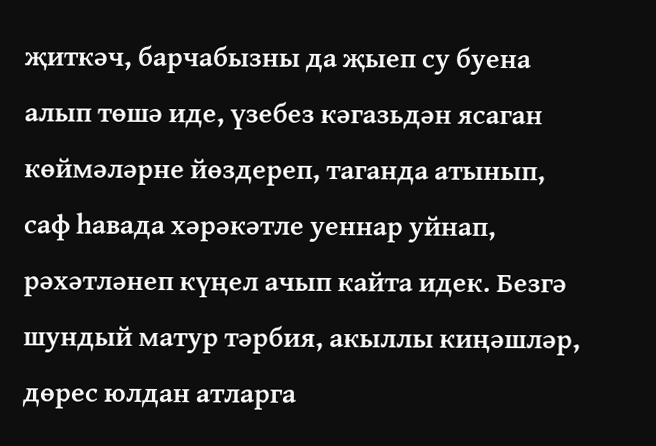җиткәч, барчабызны да җыеп су буена алып төшә иде, үзебез кәгазьдән ясаган көймәләрне йөздереп, таганда атынып, саф һавада хәрәкәтле уеннар уйнап, рәхәтләнеп күңел ачып кайта идек. Безгә шундый матур тәрбия, акыллы киңәшләр, дөрес юлдан атларга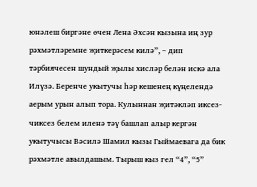юнәлеш биргәне өчен Лена Әхсән кызына иң зур рәхмәтләремне җиткерәсем килә”, – дип тәрбиячесен шундый җылы хисләр белән искә ала Илүзә. Беренче укытучы һәр кешенең күңелендә аерым урын алып тора. Кулыннан җитәкләп иксез-чиксез белем иленә тәү башлап алыр кергән укытучысы Вәсилә Шамил кызы Гыймаевага да бик рәхмәтле авылдашым. Тырыш кыз гел “4”, “5”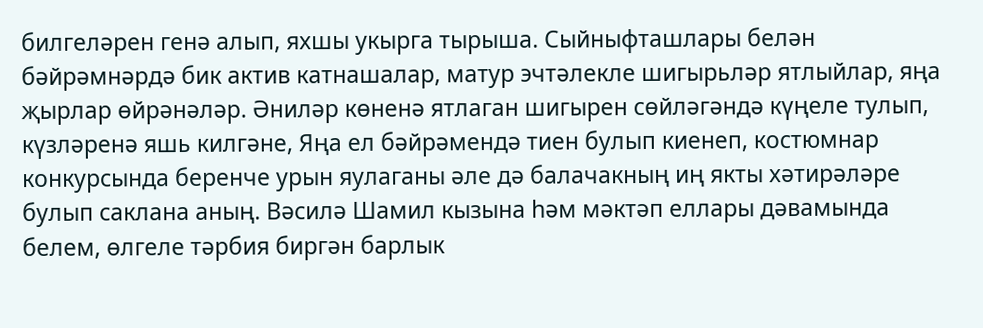билгеләрен генә алып, яхшы укырга тырыша. Сыйныфташлары белән бәйрәмнәрдә бик актив катнашалар, матур эчтәлекле шигырьләр ятлыйлар, яңа җырлар өйрәнәләр. Әниләр көненә ятлаган шигырен сөйләгәндә күңеле тулып, күзләренә яшь килгәне, Яңа ел бәйрәмендә тиен булып киенеп, костюмнар конкурсында беренче урын яулаганы әле дә балачакның иң якты хәтирәләре булып саклана аның. Вәсилә Шамил кызына һәм мәктәп еллары дәвамында белем, өлгеле тәрбия биргән барлык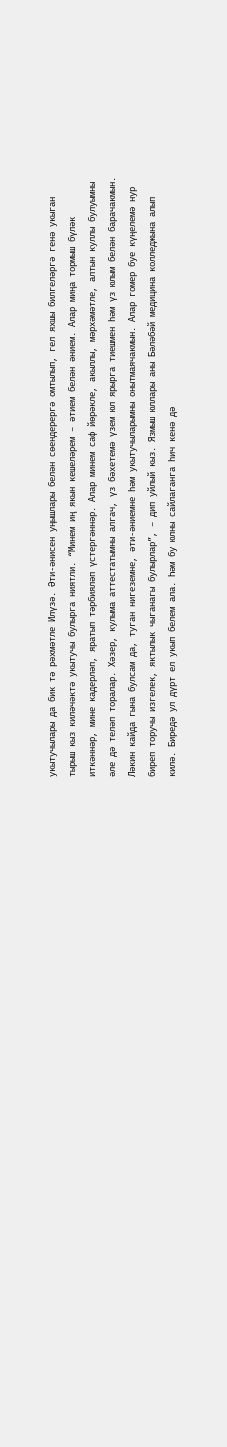укытучылары да бик тә рәхмәтле Илүзә. Әти-әнисен уңышлары белән сөендерергә омтылып, гел яхшы билгеләргә генә укыган тырыш кыз киләчәктә укытучы булырга ниятли. “Минем иң якын кешеләрем – әтием белән әнием. Алар миңа тормыш бүләк иткәннәр, мине кадерләп, яратып тәрбияләп үстергәннәр. Алар минем саф йөрәкле, акыллы, мәрхәмәтле, алтын куллы булуымны әле дә теләп торалар. Хәзер, кулыма аттестатымны алгач, үз бәхетемә үзем юл ярырга тиешмен һәм үз юлым белән барачакмын. Ләкин кайда гына булсам да, туган нигеземне, әти-әниемне һәм укытучыларымны онытмаячакмын. Алар гомер буе күңелемә нур биреп торучы изгелек, яктылык чыганагы булырлар”, – дип уйлый кыз. Язмыш юллары аны Бәләбәй медицина колледжына алып килә. Биредә ул дүрт ел укып белем ала. Һәм бу юлны сайлаганга һич кенә дә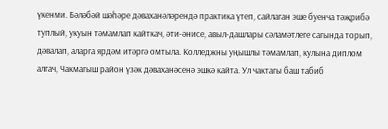үкенми. Бәләбәй шәһәре дәваханәләрендә практика үтеп, сайлаган эше буенча тәҗрибә туплый, укуын тәмамлап кайткач, әти-әнисе, авыл-дашлары сәламәтлеге сагында торып, дәвалап, аларга ярдәм итәргә омтыла. Колледжны уңышлы тәмамлап, кулына диплом алгач, Чакмагыш район үзәк дәваханәсенә эшкә кайта. Ул чактагы баш табиб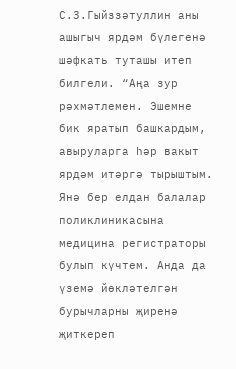С.З.Гыйззәтуллин аны ашыгыч ярдәм бүлегенә шәфкать туташы итеп билгели. “Аңа зур рәхмәтлемен. Эшемне бик яратып башкардым, авыруларга һәр вакыт ярдәм итәргә тырыштым. Янә бер елдан балалар поликлиникасына медицина регистраторы булып күчтем. Анда да үземә йөкләтелгән бурычларны җиренә җиткереп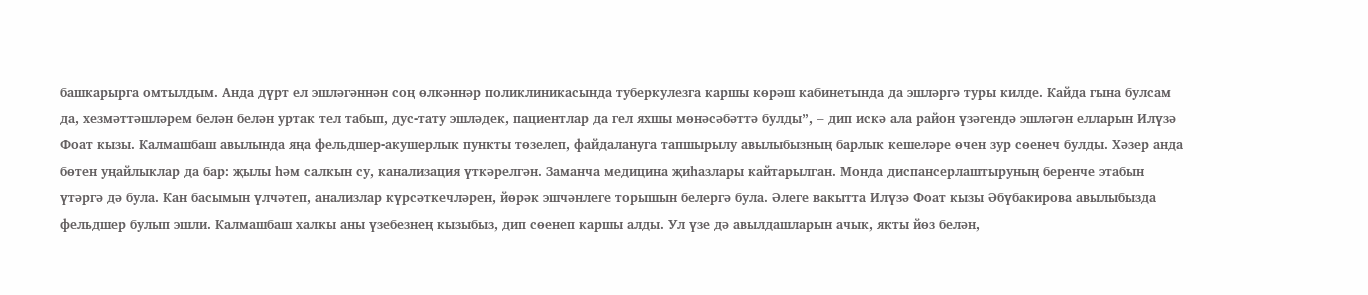башкарырга омтылдым. Анда дүрт ел эшләгәннән соң өлкәннәр поликлиникасында туберкулезга каршы көрәш кабинетында да эшләргә туры килде. Кайда гына булсам да, хезмәттәшләрем белән белән уртак тел табып, дус-тату эшләдек, пациентлар да гел яхшы мөнәсәбәттә булды”, – дип искә ала район үзәгендә эшләгән елларын Илүзә Фоат кызы. Калмашбаш авылында яңа фельдшер-акушерлык пункты төзелеп, файдалануга тапшырылу авылыбызның барлык кешеләре өчен зур сөенеч булды. Хәзер анда бөтен уңайлыклар да бар: җылы һәм салкын су, канализация үткәрелгән. Заманча медицина җиһазлары кайтарылган. Монда диспансерлаштыруның беренче этабын үтәргә дә була. Кан басымын үлчәтеп, анализлар күрсәткечләрен, йөрәк эшчәнлеге торышын белергә була. Әлеге вакытта Илүзә Фоат кызы Әбүбакирова авылыбызда фельдшер булып эшли. Калмашбаш халкы аны үзебезнең кызыбыз, дип сөенеп каршы алды. Ул үзе дә авылдашларын ачык, якты йөз белән,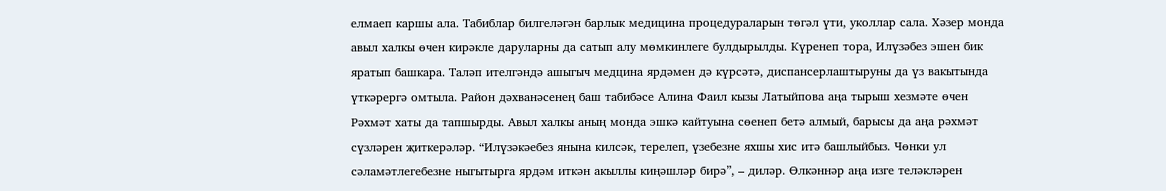елмаеп каршы ала. Табиблар билгеләгән барлык медицина процедураларын төгәл үти, уколлар сала. Хәзер монда авыл халкы өчен кирәкле даруларны да сатып алу мөмкинлеге булдырылды. Күренеп тора, Илүзәбез эшен бик яратып башкара. Таләп ителгәндә ашыгыч медцина ярдәмен дә күрсәтә, диспансерлаштыруны да үз вакытында үткәрергә омтыла. Район дәхванәсенең баш табибәсе Алина Фаил кызы Латыйпова аңа тырыш хезмәте өчен Рәхмәт хаты да тапшырды. Авыл халкы аның монда эшкә кайтуына сөенеп бетә алмый, барысы да аңа рәхмәт сүзләрен җиткерәләр. “Илүзәкәебез янына килсәк, терелеп, үзебезне яхшы хис итә башлыйбыз. Чөнки ул сәламәтлегебезне ныгытырга ярдәм иткән акыллы киңәшләр бирә”, – диләр. Өлкәннәр аңа изге теләкләрен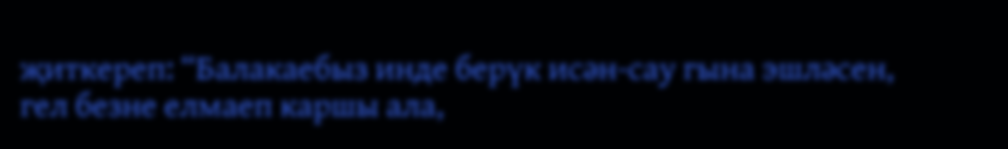җиткереп: “Балакаебыз инде берүк исән-сау гына эшләсен, гел безне елмаеп каршы ала,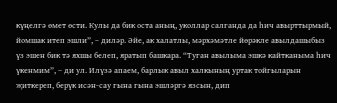күңелгә өмет өсти. Кулы да бик оста аның, уколлар салганда да һич авырттырмый, йомшак итеп эшли”, – диләр. Әйе, ак халатлы, мәрхәмәтле йөрәкле авылдашыбыз үз эшен бик тә яхшы белеп, яратып башкара. “Туган авылыма эшкә кайтканыма һич үкенмим”, – ди ул. Илүзә апаем, барлык авыл халкының уртак тойгыларын җиткереп, берүк исән-сау гына гына эшләргә язсын, дип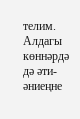телим. Алдагы көннәрдә дә әти-әниеңне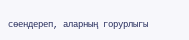сөендереп, аларның горурлыгы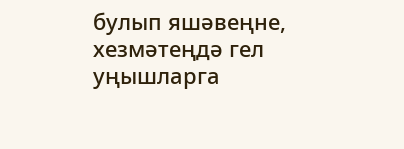булып яшәвеңне, хезмәтеңдә гел уңышларга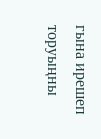гына ирешеп торуыңны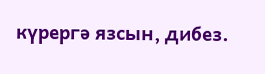күрергә язсын, дибез.